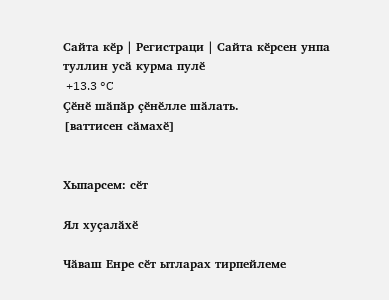Сайта кӗр | Регистраци | Сайта кӗрсен унпа туллин усӑ курма пулӗ
 +13.3 °C
Ҫӗнӗ шӑпӑр ҫӗнӗлле шӑлать.
[ваттисен сӑмахӗ]


Хыпарсем: сӗт

Ял хуҫалӑхӗ

Чӑваш Енре сӗт ытларах тирпейлеме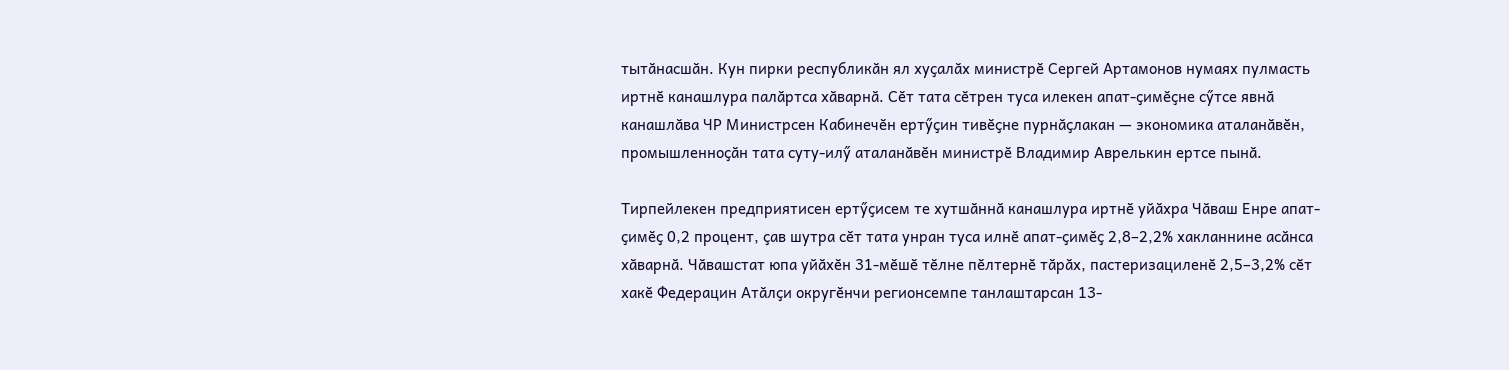тытӑнасшӑн. Кун пирки республикӑн ял хуҫалӑх министрӗ Сергей Артамонов нумаях пулмасть иртнӗ канашлура палӑртса хӑварнӑ. Сӗт тата сӗтрен туса илекен апат-ҫимӗҫне сӳтсе явнӑ канашлӑва ЧР Министрсен Кабинечӗн ертӳҫин тивӗҫне пурнӑҫлакан — экономика аталанӑвӗн, промышленноҫӑн тата суту-илӳ аталанӑвӗн министрӗ Владимир Аврелькин ертсе пынӑ.

Тирпейлекен предприятисен ертӳҫисем те хутшӑннӑ канашлура иртнӗ уйӑхра Чӑваш Енре апат-ҫимӗҫ 0,2 процент, ҫав шутра сӗт тата унран туса илнӗ апат-ҫимӗҫ 2,8–2,2% хакланнине асӑнса хӑварнӑ. Чӑвашстат юпа уйӑхӗн 31-мӗшӗ тӗлне пӗлтернӗ тӑрӑх, пастеризациленӗ 2,5–3,2% сӗт хакӗ Федерацин Атӑлҫи округӗнчи регионсемпе танлаштарсан 13-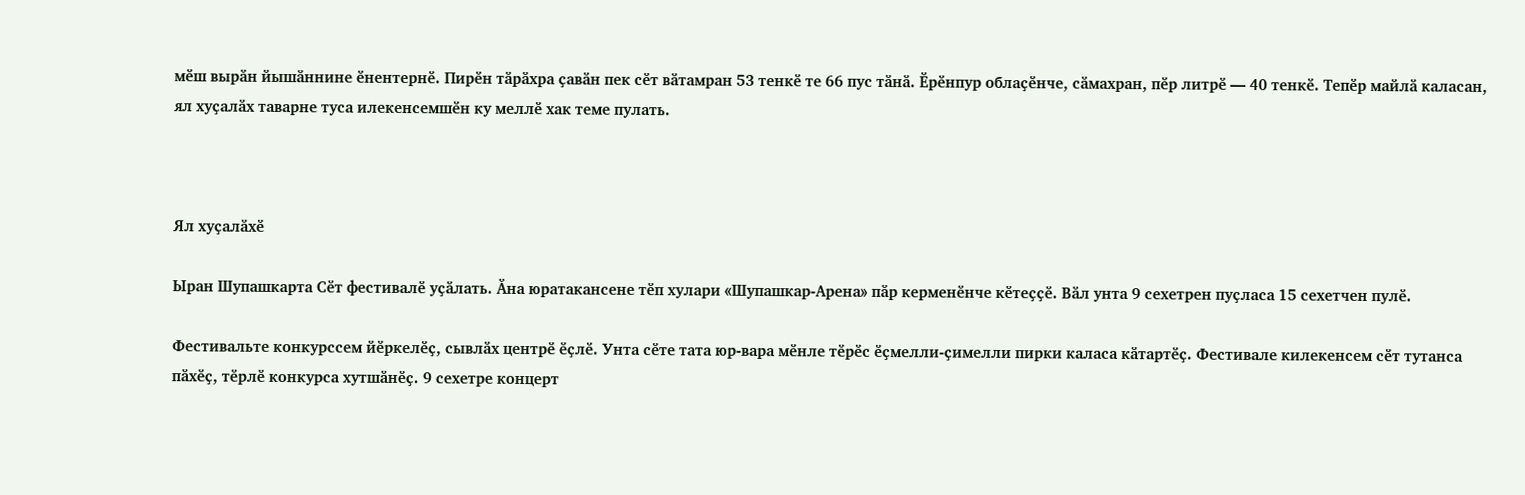мӗш вырӑн йышӑннине ӗнентернӗ. Пирӗн тӑрӑхра ҫавӑн пек сӗт вӑтамран 53 тенкӗ те 66 пус тӑнӑ. Ӗрӗнпур облаҫӗнче, сӑмахран, пӗр литрӗ — 40 тенкӗ. Тепӗр майлӑ каласан, ял хуҫалӑх таварне туса илекенсемшӗн ку меллӗ хак теме пулать.



Ял хуҫалӑхӗ

Ыран Шупашкарта Сӗт фестивалӗ уҫӑлать. Ӑна юратакансене тӗп хулари «Шупашкар-Арена» пӑр керменӗнче кӗтеҫҫӗ. Вӑл унта 9 сехетрен пуҫласа 15 сехетчен пулӗ.

Фестивальте конкурссем йӗркелӗҫ, сывлӑх центрӗ ӗҫлӗ. Унта сӗте тата юр-вара мӗнле тӗрӗс ӗҫмелли-ҫимелли пирки каласа кӑтартӗҫ. Фестивале килекенсем сӗт тутанса пӑхӗҫ, тӗрлӗ конкурса хутшӑнӗҫ. 9 сехетре концерт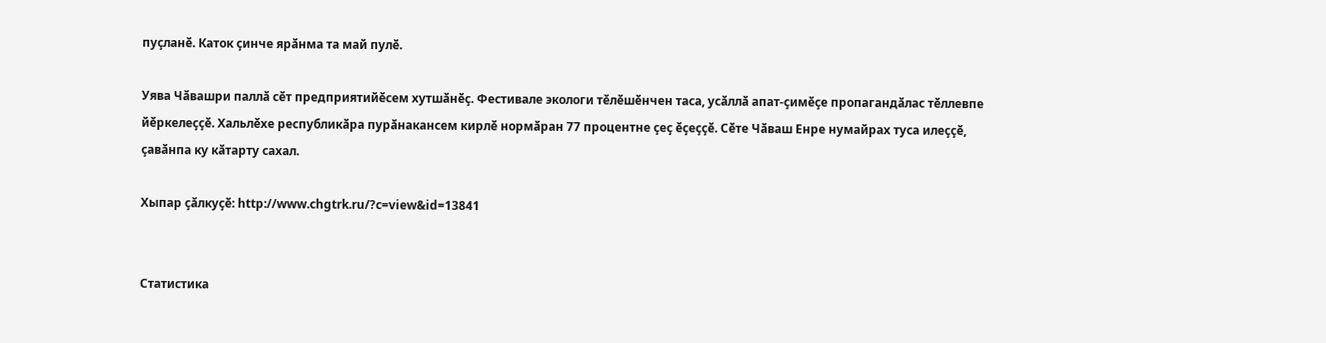пуҫланӗ. Каток ҫинче ярӑнма та май пулӗ.

Уява Чӑвашри паллӑ сӗт предприятийӗсем хутшӑнӗҫ. Фестивале экологи тӗлӗшӗнчен таса, усӑллӑ апат-ҫимӗҫе пропагандӑлас тӗллевпе йӗркелеҫҫӗ. Хальлӗхе республикӑра пурӑнакансем кирлӗ нормӑран 77 процентне ҫеҫ ӗҫеҫҫӗ. Сӗте Чӑваш Енре нумайрах туса илеҫҫӗ, ҫавӑнпа ку кӑтарту сахал.

Хыпар ҫӑлкуҫӗ: http://www.chgtrk.ru/?c=view&id=13841


Статистика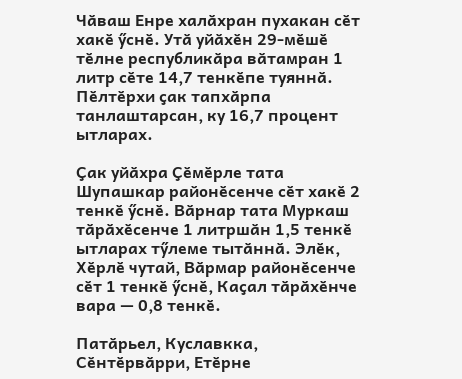Чӑваш Енре халӑхран пухакан сӗт хакӗ ӳснӗ. Утӑ уйӑхӗн 29-мӗшӗ тӗлне республикӑра вӑтамран 1 литр сӗте 14,7 тенкӗпе туяннӑ. Пӗлтӗрхи ҫак тапхӑрпа танлаштарсан, ку 16,7 процент ытларах.

Ҫак уйӑхра Ҫӗмӗрле тата Шупашкар районӗсенче сӗт хакӗ 2 тенкӗ ӳснӗ. Вӑрнар тата Муркаш тӑрӑхӗсенче 1 литршӑн 1,5 тенкӗ ытларах тӳлеме тытӑннӑ. Элӗк, Хӗрлӗ чутай, Вӑрмар районӗсенче сӗт 1 тенкӗ ӳснӗ, Каҫал тӑрӑхӗнче вара — 0,8 тенкӗ.

Патӑрьел, Куславкка, Сӗнтӗрвӑрри, Етӗрне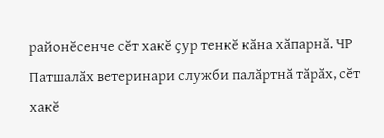районӗсенче сӗт хакӗ ҫур тенкӗ кӑна хӑпарнӑ. ЧР Патшалӑх ветеринари служби палӑртнӑ тӑрӑх, сӗт хакӗ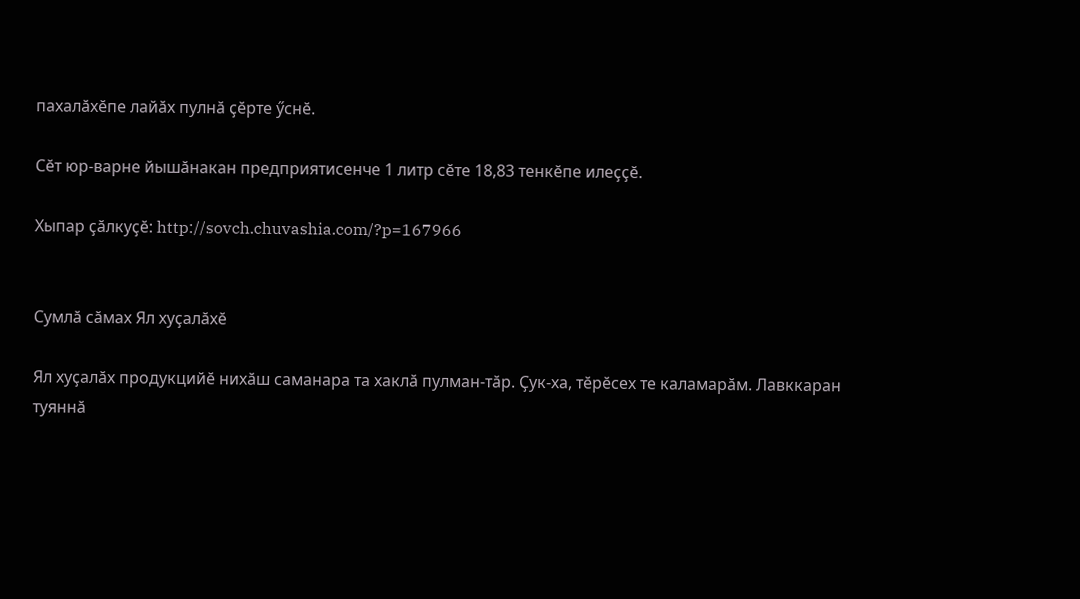пахалӑхӗпе лайӑх пулнӑ ҫӗрте ӳснӗ.

Сӗт юр-варне йышӑнакан предприятисенче 1 литр сӗте 18,83 тенкӗпе илеҫҫӗ.

Хыпар ҫӑлкуҫӗ: http://sovch.chuvashia.com/?p=167966


Сумлӑ сӑмах Ял хуҫалӑхӗ

Ял хуҫалӑх продукцийӗ нихӑш саманара та хаклӑ пулман-тӑр. Ҫук-ха, тӗрӗсех те каламарӑм. Лавккаран туяннӑ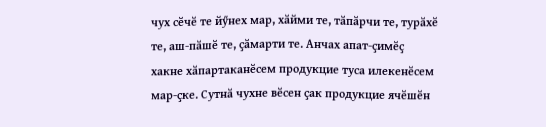чух сӗчӗ те йӳнех мар, хӑйми те, тӑпӑрчи те, турӑхӗ те, аш-пӑшӗ те, ҫӑмарти те. Анчах апат-ҫимӗҫ хакне хӑпартаканӗсем продукцие туса илекенӗсем мар-ҫке. Сутнӑ чухне вӗсен ҫак продукцие ячӗшӗн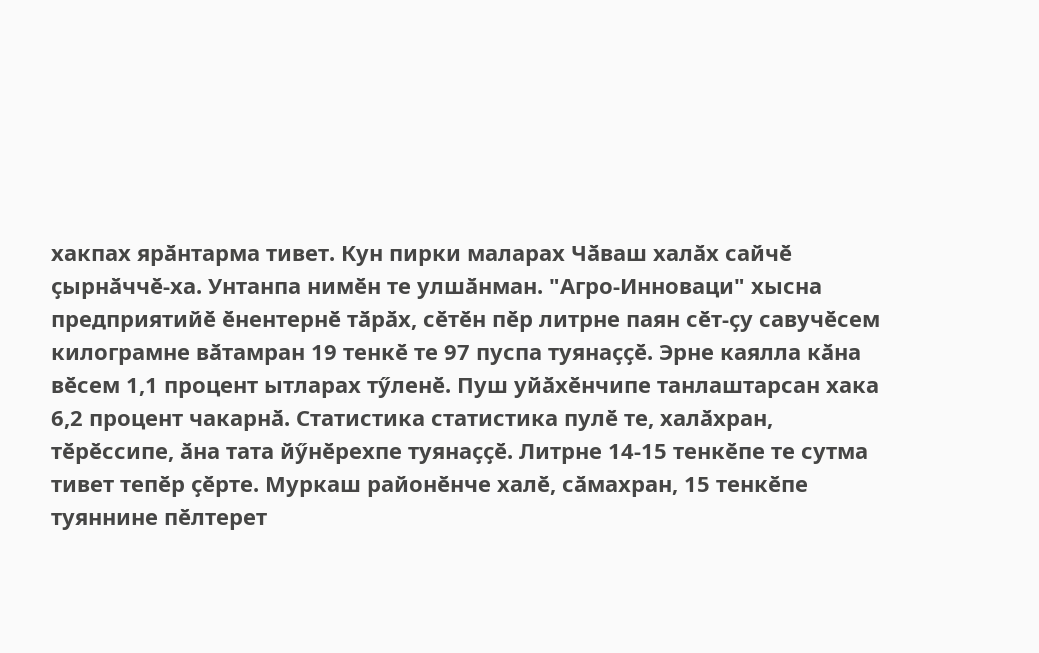хакпах ярӑнтарма тивет. Кун пирки маларах Чӑваш халӑх сайчӗ ҫырнӑччӗ-ха. Унтанпа нимӗн те улшӑнман. "Агро-Инноваци" хысна предприятийӗ ӗнентернӗ тӑрӑх, сӗтӗн пӗр литрне паян сӗт-ҫу савучӗсем килограмне вӑтамран 19 тенкӗ те 97 пуспа туянаҫҫӗ. Эрне каялла кӑна вӗсем 1,1 процент ытларах тӳленӗ. Пуш уйӑхӗнчипе танлаштарсан хака 6,2 процент чакарнӑ. Статистика статистика пулӗ те, халӑхран, тӗрӗссипе, ӑна тата йӳнӗрехпе туянаҫҫӗ. Литрне 14-15 тенкӗпе те сутма тивет тепӗр ҫӗрте. Муркаш районӗнче халӗ, сӑмахран, 15 тенкӗпе туяннине пӗлтерет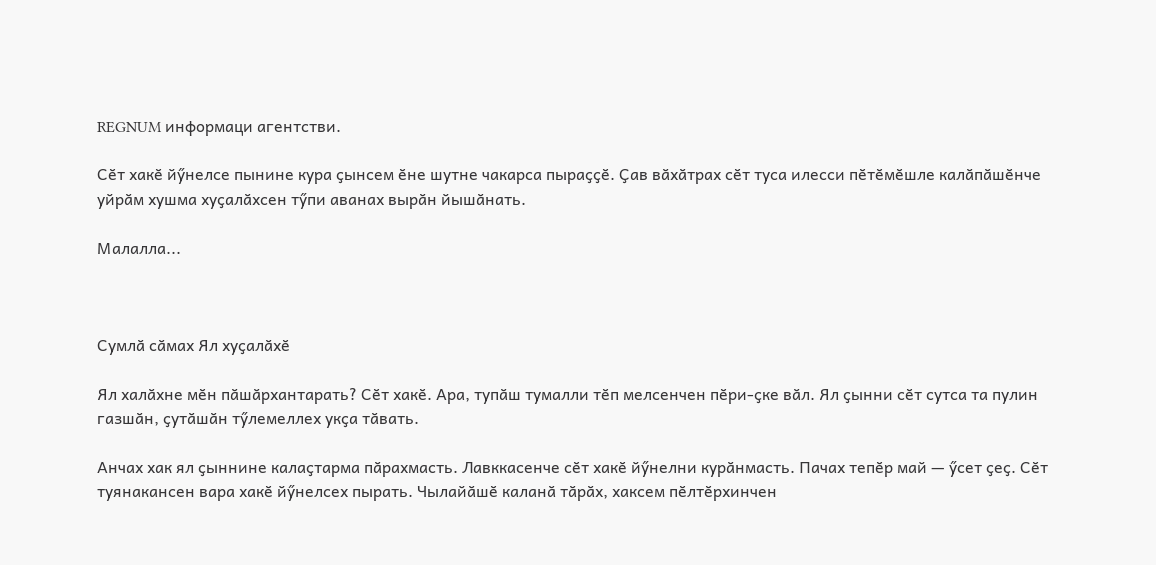REGNUM информаци агентстви.

Сӗт хакӗ йӳнелсе пынине кура ҫынсем ӗне шутне чакарса пыраҫҫӗ. Ҫав вӑхӑтрах сӗт туса илесси пӗтӗмӗшле калӑпӑшӗнче уйрӑм хушма хуҫалӑхсен тӳпи аванах вырӑн йышӑнать.

Малалла...



Сумлӑ сӑмах Ял хуҫалӑхӗ

Ял халӑхне мӗн пӑшӑрхантарать? Сӗт хакӗ. Ара, тупӑш тумалли тӗп мелсенчен пӗри-ҫке вӑл. Ял ҫынни сӗт сутса та пулин газшӑн, ҫутӑшӑн тӳлемеллех укҫа тӑвать.

Анчах хак ял ҫыннине калаҫтарма пӑрахмасть. Лавккасенче сӗт хакӗ йӳнелни курӑнмасть. Пачах тепӗр май — ӳсет ҫеҫ. Сӗт туянакансен вара хакӗ йӳнелсех пырать. Чылайӑшӗ каланӑ тӑрӑх, хаксем пӗлтӗрхинчен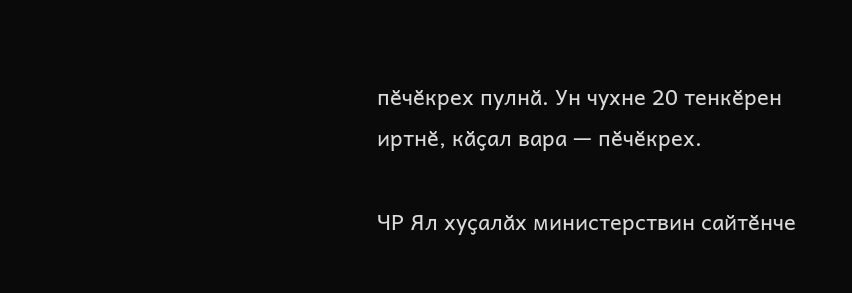пӗчӗкрех пулнӑ. Ун чухне 20 тенкӗрен иртнӗ, кӑҫал вара — пӗчӗкрех.

ЧР Ял хуҫалӑх министерствин сайтӗнче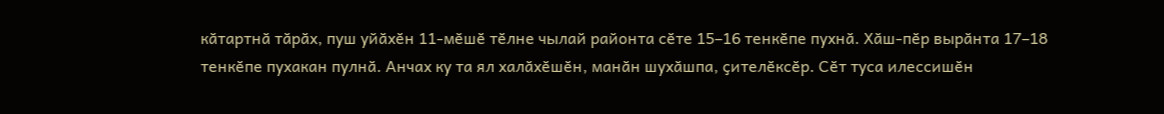кӑтартнӑ тӑрӑх, пуш уйӑхӗн 11-мӗшӗ тӗлне чылай районта сӗте 15–16 тенкӗпе пухнӑ. Хӑш-пӗр вырӑнта 17–18 тенкӗпе пухакан пулнӑ. Анчах ку та ял халӑхӗшӗн, манӑн шухӑшпа, ҫителӗксӗр. Сӗт туса илессишӗн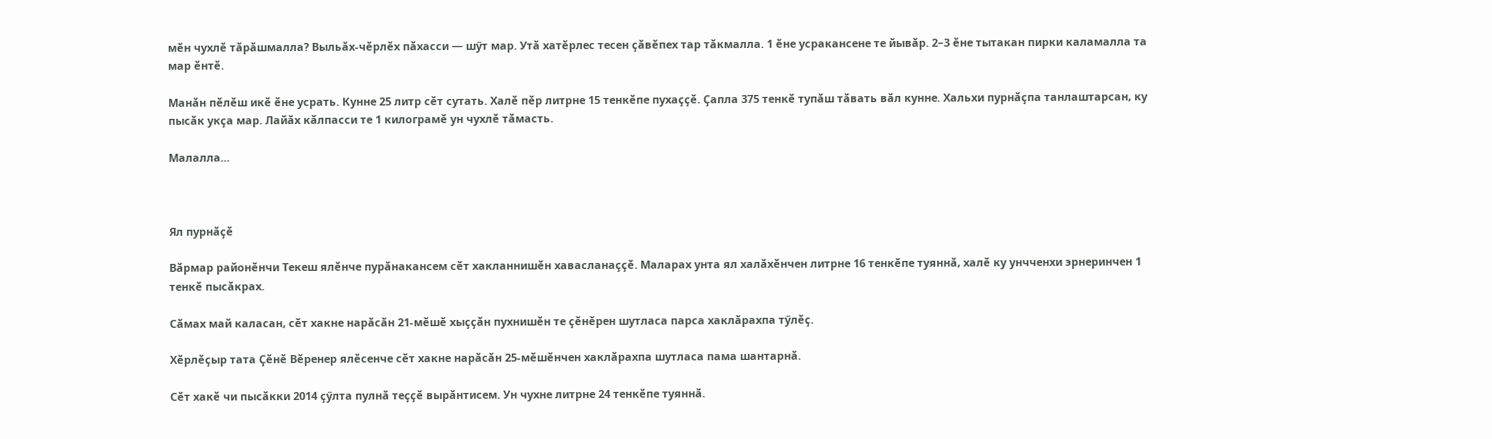мӗн чухлӗ тӑрӑшмалла? Выльӑх-чӗрлӗх пӑхасси — шӳт мар. Утӑ хатӗрлес тесен ҫӑвӗпех тар тӑкмалла. 1 ӗне усракансене те йывӑр. 2–3 ӗне тытакан пирки каламалла та мар ӗнтӗ.

Манӑн пӗлӗш икӗ ӗне усрать. Кунне 25 литр сӗт сутать. Халӗ пӗр литрне 15 тенкӗпе пухаҫҫӗ. Ҫапла 375 тенкӗ тупӑш тӑвать вӑл кунне. Хальхи пурнӑҫпа танлаштарсан, ку пысӑк укҫа мар. Лайӑх кӑлпасси те 1 килограмӗ ун чухлӗ тӑмасть.

Малалла...



Ял пурнӑҫӗ

Вӑрмар районӗнчи Текеш ялӗнче пурӑнакансем сӗт хакланнишӗн хавасланаҫҫӗ. Маларах унта ял халӑхӗнчен литрне 16 тенкӗпе туяннӑ, халӗ ку унчченхи эрнеринчен 1 тенкӗ пысӑкрах.

Сӑмах май каласан, сӗт хакне нарӑсӑн 21-мӗшӗ хыҫҫӑн пухнишӗн те ҫӗнӗрен шутласа парса хаклӑрахпа тӳлӗҫ.

Хӗрлӗҫыр тата Ҫӗнӗ Вӗренер ялӗсенче сӗт хакне нарӑсӑн 25-мӗшӗнчен хаклӑрахпа шутласа пама шантарнӑ.

Сӗт хакӗ чи пысӑкки 2014 ҫӳлта пулнӑ теҫҫӗ вырӑнтиcем. Ун чухне литрне 24 тенкӗпе туяннӑ.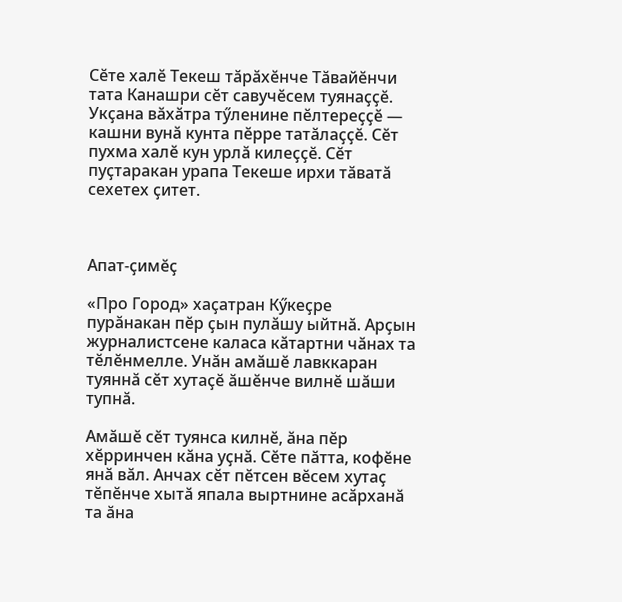Сӗте халӗ Текеш тӑрӑхӗнче Тӑвайӗнчи тата Канашри сӗт савучӗсем туянаҫҫӗ. Укҫана вӑхӑтра тӳленине пӗлтереҫҫӗ — кашни вунӑ кунта пӗрре татӑлаҫҫӗ. Сӗт пухма халӗ кун урлӑ килеҫҫӗ. Сӗт пуҫтаракан урапа Текеше ирхи тӑватӑ сехетех ҫитет.



Апат-ҫимӗҫ

«Про Город» хаҫатран Кӳкеҫре пурӑнакан пӗр ҫын пулӑшу ыйтнӑ. Арҫын журналистсене каласа кӑтартни чӑнах та тӗлӗнмелле. Унӑн амӑшӗ лавккаран туяннӑ сӗт хутаҫӗ ӑшӗнче вилнӗ шӑши тупнӑ.

Амӑшӗ сӗт туянса килнӗ, ӑна пӗр хӗрринчен кӑна уҫнӑ. Сӗте пӑтта, кофӗне янӑ вӑл. Анчах сӗт пӗтсен вӗсем хутаҫ тӗпӗнче хытӑ япала выртнине асӑрханӑ та ӑна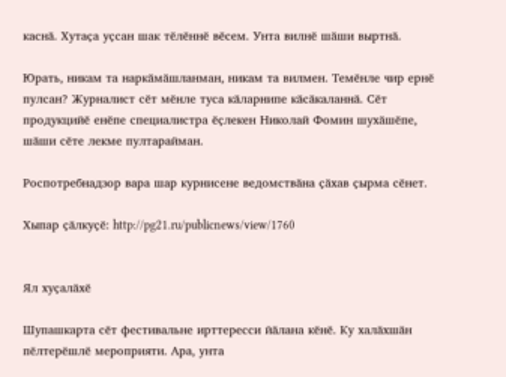каснӑ. Хутаҫа уҫсан шак тӗлӗннӗ вӗсем. Унта вилнӗ шӑши выртнӑ.

Юрать, никам та наркӑмӑшланман, никам та вилмен. Темӗнле чир ернӗ пулсан? Журналист сӗт мӗнле туса кӑларнипе кӑсӑкаланнӑ. Сӗт продукцийӗ енӗпе специалистра ӗҫлекен Николай Фомин шухӑшӗпе, шӑши сӗте лекме пултарайман.

Роспотребнадзор вара шар курнисене ведомствӑна ҫӑхав ҫырма сӗнет.

Хыпар ҫӑлкуҫӗ: http://pg21.ru/publicnews/view/1760


Ял хуҫалӑхӗ

Шупашкарта сӗт фестивальне ирттересси йӑлана кӗнӗ. Ку халӑхшӑн пӗлтерӗшлӗ мероприяти. Ара, унта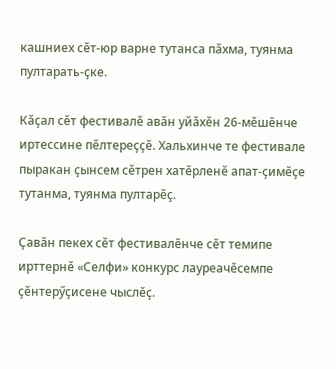кашниех сӗт-юр варне тутанса пӑхма, туянма пултарать-ҫке.

Кӑҫал сӗт фестивалӗ авӑн уйӑхӗн 26-мӗшӗнче иртессине пӗлтереҫҫӗ. Хальхинче те фестивале пыракан ҫынсем сӗтрен хатӗрленӗ апат-ҫимӗҫе тутанма, туянма пултарӗҫ.

Ҫавӑн пекех сӗт фестивалӗнче сӗт темипе ирттернӗ «Селфи» конкурс лауреачӗсемпе ҫӗнтерӳҫисене чыслӗҫ.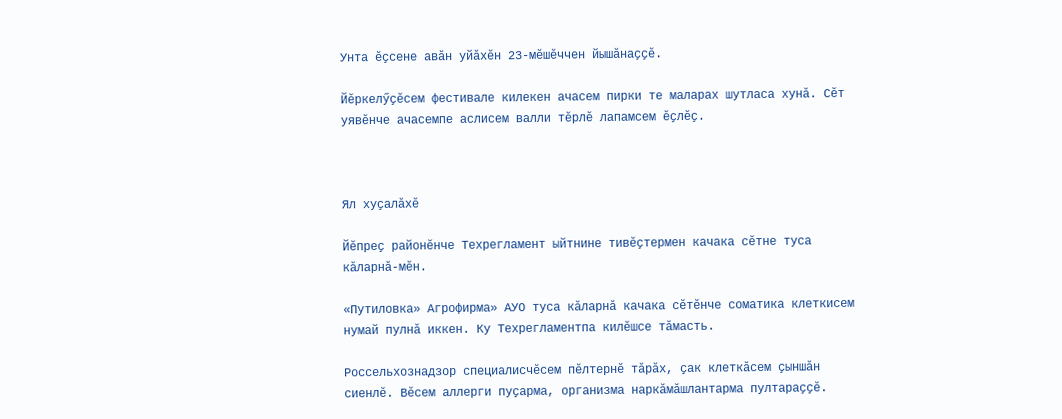Унта ӗҫсене авӑн уйӑхӗн 23-мӗшӗччен йышӑнаҫҫӗ.

Йӗркелӳҫӗсем фестивале килекен ачасем пирки те маларах шутласа хунӑ. Сӗт уявӗнче ачасемпе аслисем валли тӗрлӗ лапамсем ӗҫлӗҫ.



Ял хуҫалӑхӗ

Йӗпреҫ районӗнче Техрегламент ыйтнине тивӗҫтермен качака сӗтне туса кӑларнӑ-мӗн.

«Путиловка» Агрофирма» АУО туса кӑларнӑ качака сӗтӗнче соматика клеткисем нумай пулнӑ иккен. Ку Техрегламентпа килӗшсе тӑмасть.

Россельхознадзор специалисчӗсем пӗлтернӗ тӑрӑх, ҫак клеткӑсем ҫыншӑн сиенлӗ. Вӗсем аллерги пуҫарма, организма наркӑмӑшлантарма пултараҫҫӗ.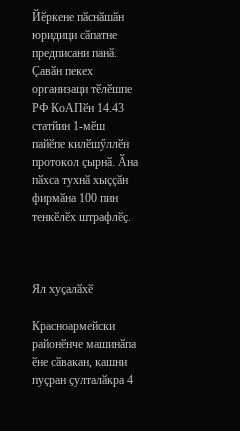Йӗркене пӑснӑшӑн юридици сӑпатне предписани панӑ. Ҫавӑн пекех организаци тӗлӗшпе РФ КоАПӗн 14.43 статйин 1-мӗш пайӗпе килӗшӳллӗн протокол ҫырнӑ. Ӑна пӑхса тухнӑ хыҫҫӑн фирмӑна 100 пин тенкӗлӗх штрафлӗҫ.



Ял хуҫалӑхӗ

Красноармейски районӗнче машинӑпа ӗне сӑвакан, кашни пуҫран ҫулталӑкра 4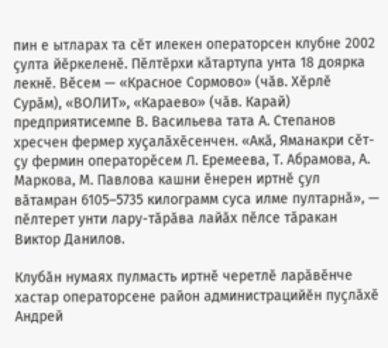пин е ытларах та сӗт илекен операторсен клубне 2002 ҫулта йӗркеленӗ. Пӗлтӗрхи кӑтартупа унта 18 доярка лекнӗ. Вӗсем — «Красное Сормово» (чӑв. Хӗрлӗ Сурӑм), «ВОЛИТ», «Караево» (чӑв. Карай) предприятисемпе В. Васильева тата А. Степанов хресчен фермер хуҫалӑхӗсенчен. «Акӑ, Яманакри сӗт-ҫу фермин операторӗсем Л. Еремеева, Т. Абрамова, А. Маркова, М. Павлова кашни ӗнерен иртнӗ ҫул вӑтамран 6105–5735 килограмм суса илме пултарнӑ», — пӗлтерет унти лару-тӑрӑва лайӑх пӗлсе тӑракан Виктор Данилов.

Клубӑн нумаях пулмасть иртнӗ черетлӗ ларӑвӗнче хастар операторсене район администрацийӗн пуҫлӑхӗ Андрей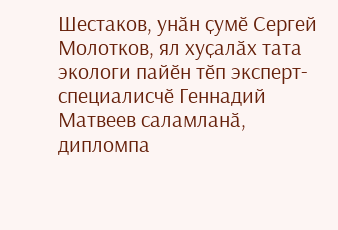Шестаков, унӑн ҫумӗ Сергей Молотков, ял хуҫалӑх тата экологи пайӗн тӗп эксперт-специалисчӗ Геннадий Матвеев саламланӑ, дипломпа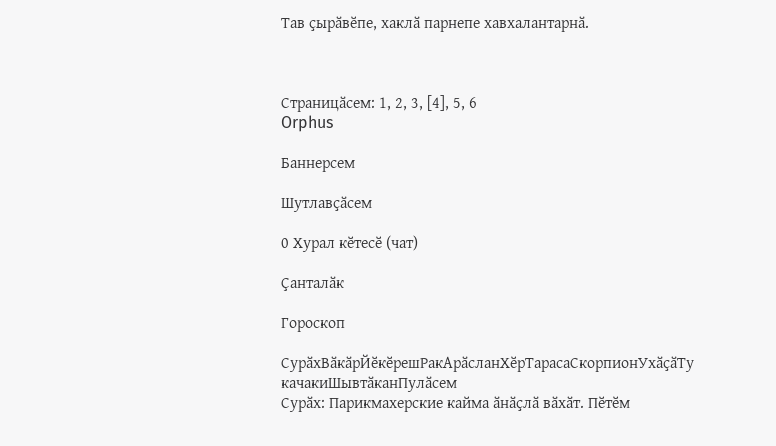Тав ҫырӑвӗпе, хаклӑ парнепе хавхалантарнӑ.



Страницӑсем: 1, 2, 3, [4], 5, 6
Orphus

Баннерсем

Шутлавҫӑсем

0 Хурал кӗтесӗ (чат)

Ҫанталӑк

Гороскоп

СурӑхВӑкӑрЙӗкӗрешРакАрӑсланХӗрТарасаСкорпионУхӑҫӑТу качакиШывтӑканПулӑсем
Сурӑх: Парикмахерские кайма ӑнӑҫлӑ вӑхӑт. Пӗтӗм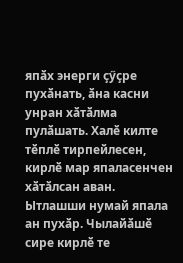япӑх энерги ҫӳҫре пухӑнать, ӑна касни унран хӑтӑлма пулӑшать. Халӗ килте тӗплӗ тирпейлесен, кирлӗ мар япаласенчен хӑтӑлсан аван. Ытлашши нумай япала ан пухӑр. Чылайӑшӗ сире кирлӗ те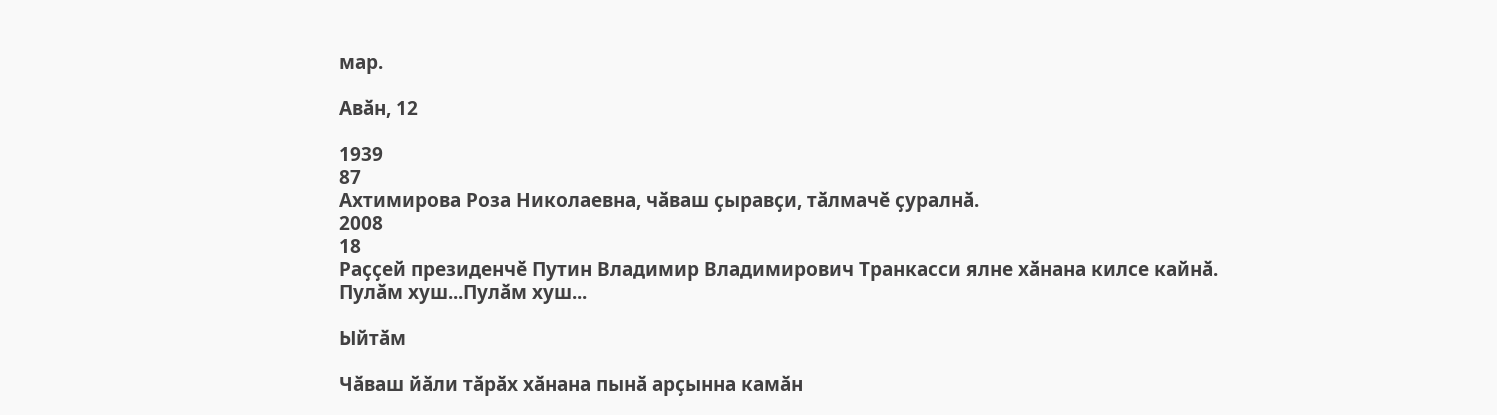мар.

Авӑн, 12

1939
87
Ахтимирова Роза Николаевна, чӑваш ҫыравҫи, тӑлмачӗ ҫуралнӑ.
2008
18
Раҫҫей президенчӗ Путин Владимир Владимирович Транкасси ялне хӑнана килсе кайнӑ.
Пулӑм хуш...Пулӑм хуш...

Ыйтӑм

Чӑваш йӑли тӑрӑх хӑнана пынӑ арҫынна камӑн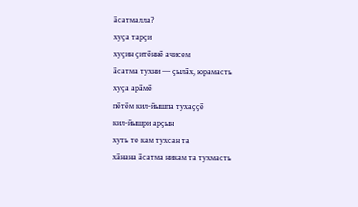ӑсатмалла?
хуҫа тарҫи
хуҫин ҫитӗннӗ ачисем
ӑсатма тухни — ҫылӑх, юрамасть
хуҫа арӑмӗ
пӗтӗм кил-йышпа тухаҫҫӗ
кил-йышри арҫын
хуть те кам тухсан та
хӑнана ӑсатма никам та тухмасть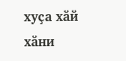хуҫа хӑй
хӑни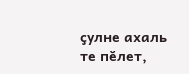ҫулне ахаль те пӗлет,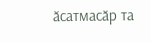ӑсатмасӑр та